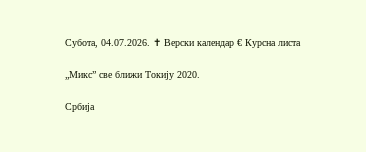Субота, 04.07.2026. ✝ Верски календар € Курсна листа

„Микс” све ближи Токију 2020.

Србија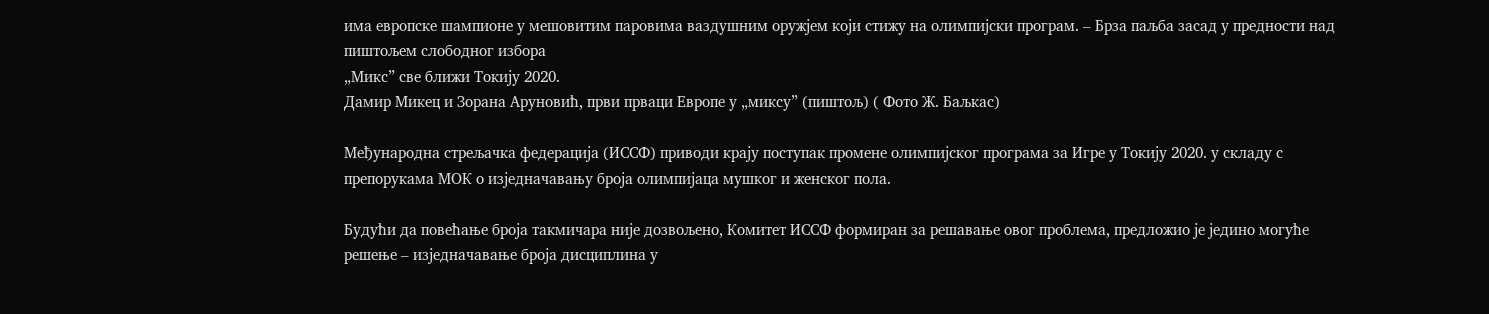има европске шампионе у мешовитим паровима ваздушним оружјем који стижу на олимпијски програм. – Брза паљба засад у предности над пиштољем слободног избора
„Микс” све ближи Токију 2020.
Дамир Микец и Зорана Аруновић, први прваци Европе у „миксу” (пиштољ) ( Фото Ж. Баљкас)

Међународна стрељачка федерација (ИССФ) приводи крају поступак промене олимпијског програма за Игре у Токију 2020. у складу с препорукама МОК о изједначавању броја олимпијаца мушког и женског пола.

Будући да повећање броја такмичара није дозвољено, Комитет ИССФ формиран за решавање овог проблема, предложио је једино могуће решење – изједначавање броја дисциплина у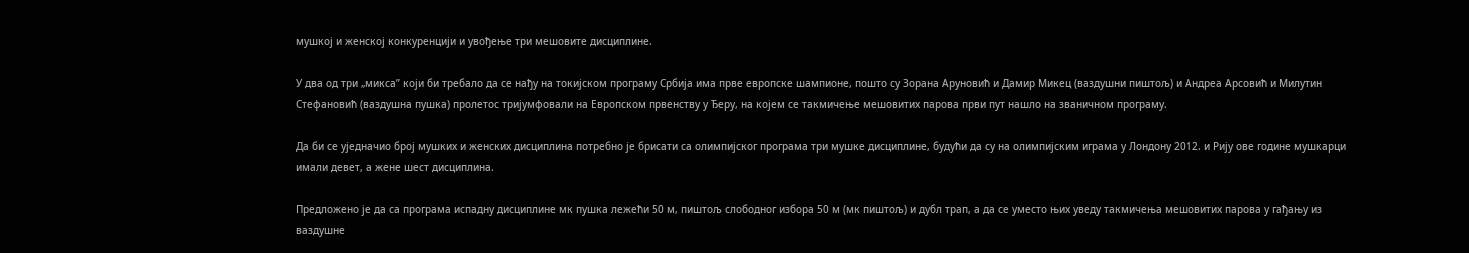мушкој и женској конкуренцији и увођење три мешовите дисциплине.

У два од три „микса” који би требало да се нађу на токијском програму Србија има прве европске шампионе, пошто су Зорана Аруновић и Дамир Микец (ваздушни пиштољ) и Андреа Арсовић и Милутин Стефановић (ваздушна пушка) пролетос тријумфовали на Европском првенству у Ђеру, на којем се такмичење мешовитих парова први пут нашло на званичном програму.

Да би се уједначио број мушких и женских дисциплина потребно је брисати са олимпијског програма три мушке дисциплине, будући да су на олимпијским играма у Лондону 2012. и Рију ове године мушкарци имали девет, а жене шест дисциплина.

Предложено је да са програма испадну дисциплине мк пушка лежећи 50 м, пиштољ слободног избора 50 м (мк пиштољ) и дубл трап, а да се уместо њих уведу такмичења мешовитих парова у гађању из ваздушне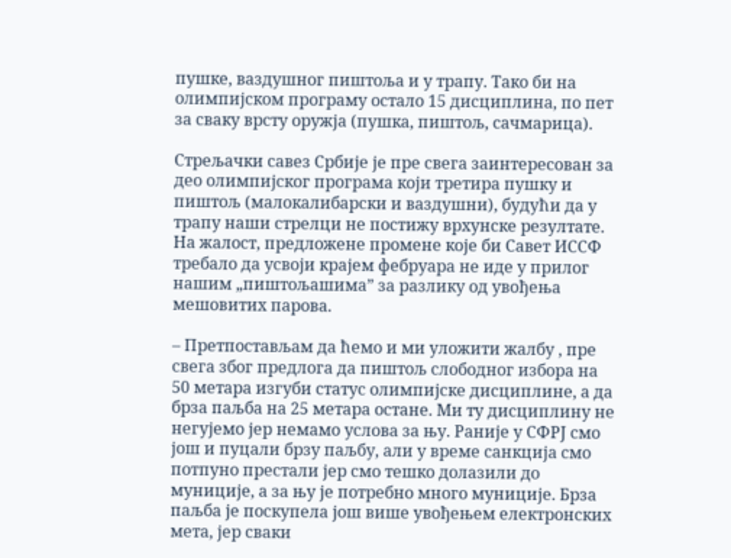пушке, ваздушног пиштоља и у трапу. Тако би на олимпијском програму остало 15 дисциплина, по пет за сваку врсту оружја (пушка, пиштољ, сачмарица).

Стрељачки савез Србије је пре свега заинтересован за део олимпијског програма који третира пушку и пиштољ (малокалибарски и ваздушни), будући да у трапу наши стрелци не постижу врхунске резултате. На жалост, предложене промене које би Савет ИССФ требало да усвоји крајем фебруара не иде у прилог нашим „пиштољашима” за разлику од увођења мешовитих парова.

– Претпостављам да ћемо и ми уложити жалбу , пре свега због предлога да пиштољ слободног избора на 50 метара изгуби статус олимпијске дисциплине, а да брза паљба на 25 метара остане. Ми ту дисциплину не негујемо јер немамо услова за њу. Раније у СФРЈ смо још и пуцали брзу паљбу, али у време санкција смо потпуно престали јер смо тешко долазили до муниције, а за њу је потребно много муниције. Брза паљба је поскупела још више увођењем електронских мета, јер сваки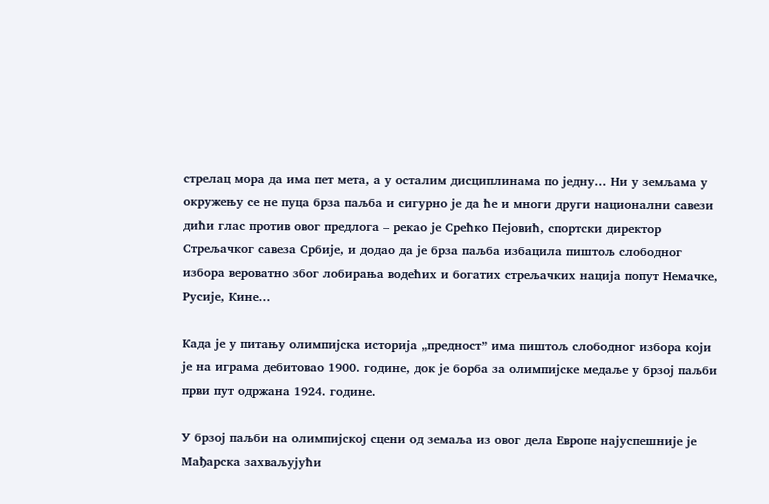стрелац мора да има пет мета, а у осталим дисциплинама по једну... Ни у земљама у окружењу се не пуца брза паљба и сигурно је да ће и многи други национални савези дићи глас против овог предлога – рекао је Срећко Пејовић, спортски директор Стрељачког савеза Србије, и додао да је брза паљба избацила пиштољ слободног избора вероватно због лобирања водећих и богатих стрељачких нација попут Немачке, Русије, Кине...

Када је у питању олимпијска историја „предност” има пиштољ слободног избора који је на играма дебитовао 1900. године, док је борба за олимпијске медаље у брзој паљби први пут одржана 1924. године.

У брзој паљби на олимпијској сцени од земаља из овог дела Европе најуспешније је Мађарска захваљујући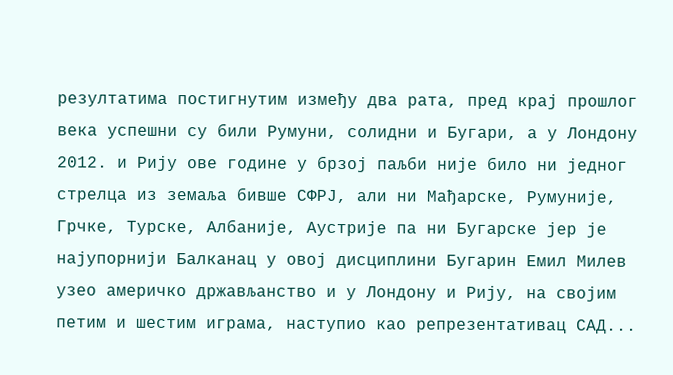резултатима постигнутим између два рата, пред крај прошлог века успешни су били Румуни, солидни и Бугари, а у Лондону 2012. и Рију ове године у брзој паљби није било ни једног стрелца из земаља бивше СФРЈ, али ни Мађарске, Румуније, Грчке, Турске, Албаније, Аустрије па ни Бугарске јер је најупорнији Балканац у овој дисциплини Бугарин Емил Милев узео америчко држављанство и у Лондону и Рију, на својим петим и шестим играма, наступио као репрезентативац САД...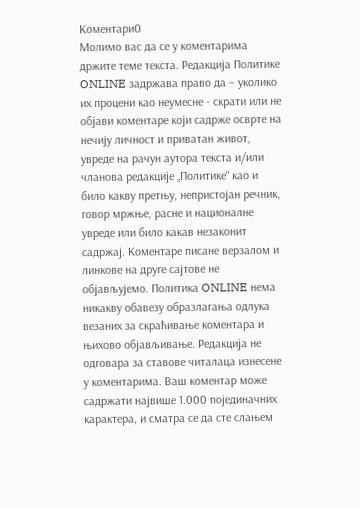Коментари0
Молимо вас да се у коментарима држите теме текста. Редакција Политике ONLINE задржава право да – уколико их процени као неумесне - скрати или не објави коментаре који садрже осврте на нечију личност и приватан живот, увреде на рачун аутора текста и/или чланова редакције „Политике“ као и било какву претњу, непристојан речник, говор мржње, расне и националне увреде или било какав незаконит садржај. Коментаре писане верзалом и линкове на друге сајтове не објављујемо. Политика ONLINE нема никакву обавезу образлагања одлука везаних за скраћивање коментара и њихово објављивање. Редакција не одговара за ставове читалаца изнесене у коментарима. Ваш коментар може садржати највише 1.000 појединачних карактера, и сматра се да сте слањем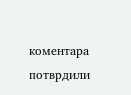коментара потврдили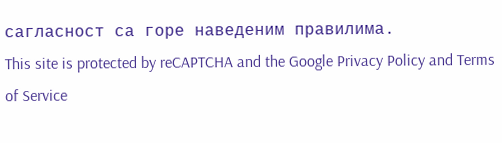сагласност са горе наведеним правилима.
This site is protected by reCAPTCHA and the Google Privacy Policy and Terms of Service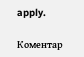apply.

Комeнтар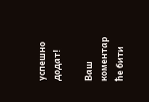успeшно додат!

Ваш комeнтар ћe бити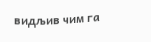видљив чим га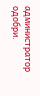администратор одобри.